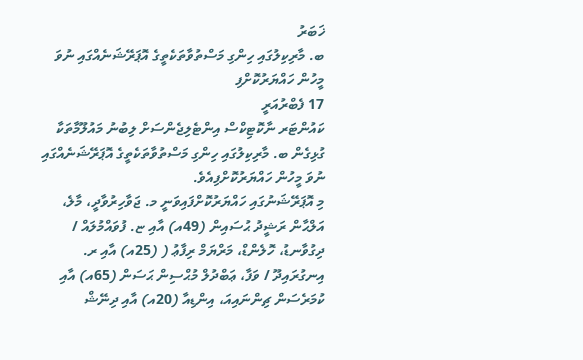ޚަބަރު
ބ. މާރިކިލުގައި ހިންގި މަސްތުވާތަކެތީގެ އޮޕަރޭޝަނެއްގައި ނުވަ މީހުން ހައްޔަރުކޮށްފި
17 ފެބްރުއަރީ
ކައުންޓަރ ނާކޮޓިކްސް އިންޓެލިޖެންސަށް ލިބުނު މައުލޫމާތަކާ ގުޅިގެން ބ. މާރިކިލުގައި ހިންގި މަސްތުވާތަކެތީގެ އޮޕަރޭޝަނެއްގައި ނުވަ މީހުން ހައްޔަރުކޮށްފިއެވެ.
މި އޮޕަރޭޝަނުގައި ހައްޔަރުކޮށްފައިވަނީ މ. ޖަވާހިރުވާދީ، މާލެ، އަލްޙާން ރަޝީދު ޙުސައިން (49އ) އާއި ޏ. ފުވައްމުލައް / ދިގުވާނޑު، ހޮލެންޑް، މަރްޔަމް ރިފާޢު ( (25އ) އާއި ރ. އިނގުރައިދޫ / ވަފާ، ޢަބްދުލް މުޙްސިން ޙަސަން (65އ) އާއި ކުމަރެސަން ޗިންނައިއަ، އިންޑިއާ (20އ) އާއި ދިނޭޝް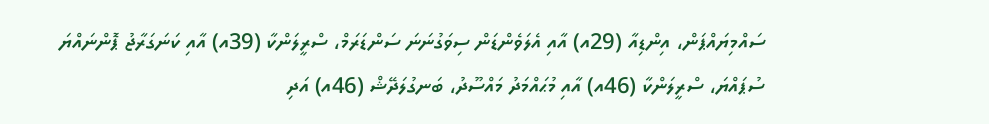ސައްމިޔައްޕަން، އިންޑިއާ (29އ) އާއި އެލަވެންޑަން ސިވަގުނަނަ ސަންޑަރަމް، ސްރީލަންކާ (39އ) އާއި ކަނަގަރާޖު ޕޮންނައްޔަ ސުޕައްޔަ، ސްރީލަންކާ (46އ) އާއި މުޙައްމަދު މައްސޫދު، ބަނގުލަދޭޝް (46އ) އަދި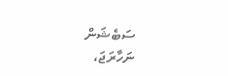ސަބެޝަން ނަހާރަޖަ،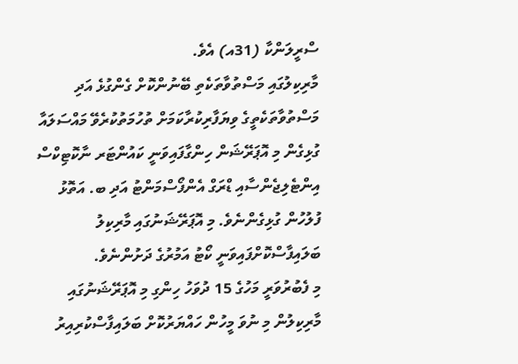ސްރީލަންކާ (31އ) އެވެ.
މާރިކިލުގައި މަސްތުވާތަކެތި ބޭނުންކޮށް ގެންގުޅެ އަދި މަސްތުވާތަކެތީގެ ވިޔަފާރިކުރާކަމަށް ތުހުމަތުކުރެވޭ މައްސަލައާ ގުޅިގެން މި އޮޕަރޭޝަން ހިންގާފައިވަނީ ކައުންޓަރ ނާކޮޓިކްސް އިންޓެލިޖެންސާއި ޑްރަގް އެންފޯސްމަންޓު އަދި ބ. އަތޮޅު ފުލުހުން ގުޅިގެންނެވެ. މި އޮޕަރޭޝަނުގައި މާރިކިލު ބަލައިފާސްކޮށްފައިވަނީ ކޯޓު އަމުރުގެ ދަށުންނެވެ.
މި ފެބުރުވަރީ މަހުގެ 15 ދުވަހު ހިންގި މި އޮޕަރޭޝަނުގައި މާރިކިލުން މި ނުވަ މީހުން ހައްޔަރުކޮށް ބަލައިފާސްކުރިއިރު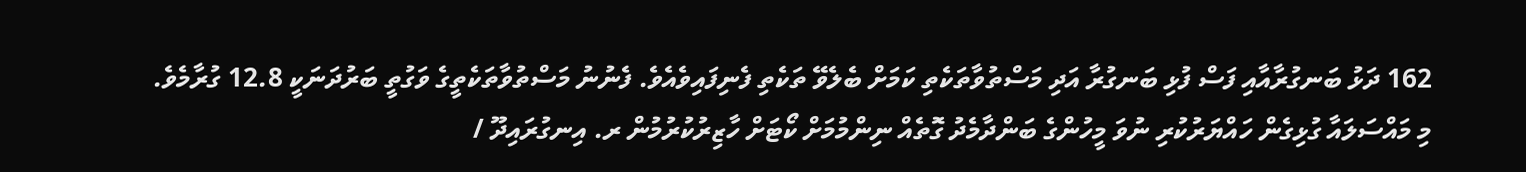162 ދަޅު ބަނގުރާއާއި ފަސް ފުޅި ބަނގުރާ އަދި މަސްތުވާތަކެތި ކަމަށް ބެލެވޭ ތަކެތި ފެނިފައިވެއެވެ. ފެނުނު މަސްތުވާތަކެތީގެ ވަގުތީ ބަރުދަނަކީ 12.8 ގުރާމެވެ.
މި މައްސަލައާ ގުޅިގެން ހައްޔަރުކުރި ނުވަ މީހުންގެ ބަންދާމެދު ގޮތެއް ނިންމުމަށް ކޯޓަށް ހާޒިރުކުރުމުން ރ. އިނގުރައިދޫ /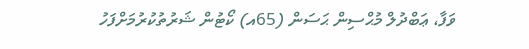ވަފާ، ޢަބްދުލް މުޙްސިން ޙަސަން (65އ) ކޯޓުން ޝަރުތުކުރުމަށްފަހު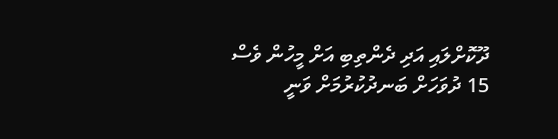ދޫކޮށްލައި އަދި ދެންތިބި އަށް މީހުން ވެސް 15 ދުވަހަށް ބަނދުކުރުމަށް ވަނީ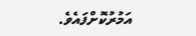އަމުރުކޮށްފައެވެ.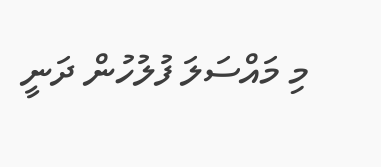މި މައްސަލަ ފުލުހުން ދަނީ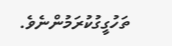ތަހުގީގުކުރަމުންނެވެ.